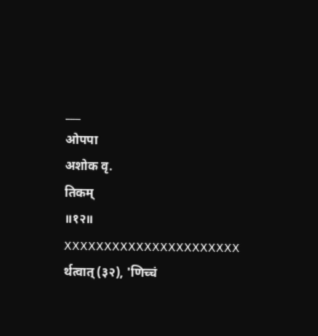___
ओपपा
अशोक वृ.
तिकम्
॥१२॥
XXXXXXXXXXXXXXXXXXXXXX
र्थत्वात् (३२), 'णिच्चं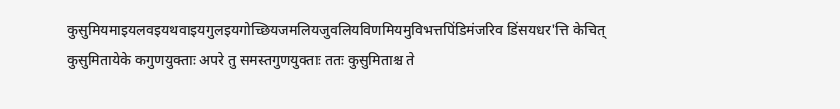कुसुमियमाइयलवइयथवाइयगुलइयगोच्छियजमलियजुवलियविणमियमुविभत्तपिंडिमंजरिव डिंसयधर'त्ति केचित् कुसुमितायेके कगुणयुक्ताः अपरे तु समस्तगुणयुक्ताः ततः कुसुमिताश्च ते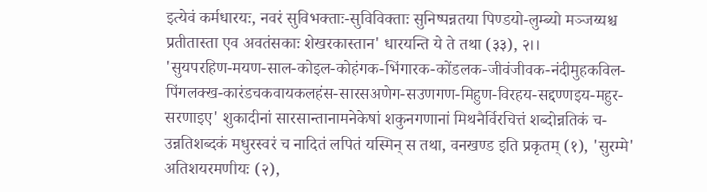इत्येवं कर्मधारयः, नवरं सुविभक्ताः-सुविविक्ताः सुनिष्पन्नतया पिण्डयो-लुम्ब्यो मञ्जय्यश्च प्रतीतास्ता एव अवतंसकाः शेखरकास्तान' धारयन्ति ये ते तथा (३३), २।।
'सुयपरहिण-मयण-साल-कोइल-कोहंगक-भिंगारक-कोंडलक-जीवंजीवक-नंदीमुहकविल-पिंगलक्ख-कारंडचकवायकलहंस-सारसअणेग-सउणगण-मिहुण-विरहय-सद्दण्णइय-महुर-सरणाइए' शुकादीनां सारसान्तानामनेकेषां शकुनगणानां मिथनैर्विरचित्तं शब्दोन्नतिकं च-उन्नतिशब्दकं मधुरस्वरं च नादितं लपितं यस्मिन् स तथा, वनखण्ड इति प्रकृतम् (१), 'सुरम्मे' अतिशयरमणीयः (२),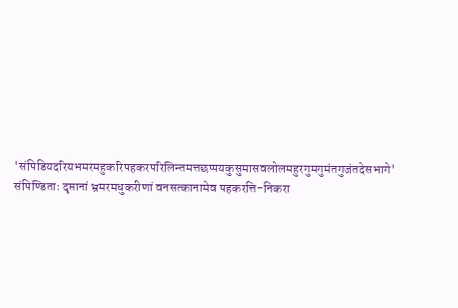'संपिडियदरियभमरमहुकरिपहकरपरिलिन्तमत्तछप्पयकुसुमासवलोलमहुरगुमगुमंतगुजंतदेसभागे' संपिण्डिताः दृप्तानां भ्रमरमधुकरीणां वनसत्कानामेव पहकरत्ति-निकरा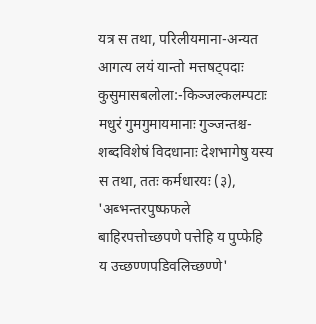यत्र स तथा, परिलीयमाना-अन्यत आगत्य लयं यान्तो मत्तषट्पदाः कुसुमासबलोला:-किञ्जल्कलम्पटाः मधुरं गुमगुमायमानाः गुञ्जन्तश्च-शब्दविशेषं विदधानाः देशभागेषु यस्य स तथा, ततः कर्मधारयः (३), 'अब्भन्तरपुष्फफले बाहिरपत्तोच्छपणे पत्तेहि य पुप्फेहि य उच्छण्णपडिवलिच्छण्णे'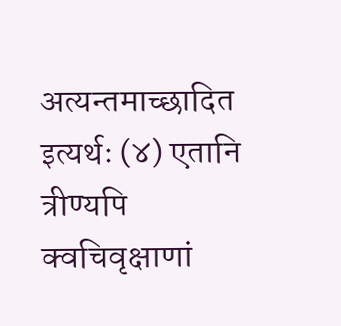अत्यन्तमाच्छादित इत्यर्थः (४) एतानि त्रीण्यपि क्वचिवृक्षाणां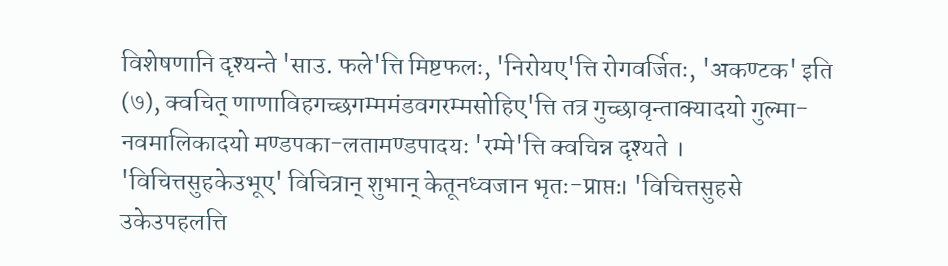विशेषणानि दृश्यन्ते 'साउ. फले'त्ति मिष्टफलः, 'निरोयए'त्ति रोगवर्जितः, 'अकण्टक' इति (७), क्वचित् णाणाविहगच्छगम्ममंडवगरम्मसोहिए'त्ति तत्र गुच्छावृन्ताक्यादयो गुल्मा-नवमालिकादयो मण्डपका-लतामण्डपादयः 'रम्मे'त्ति क्वचिन्न दृश्यते । 'विचित्तसुहकेउभूए' विचित्रान् शुभान् केतूनध्वजान भृतः-प्राप्तः। 'विचित्तसुहसे उकेउपहलत्ति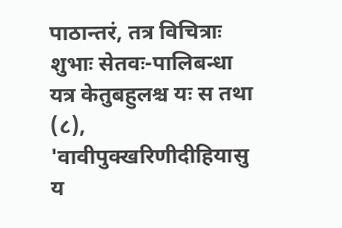पाठान्तरं, तत्र विचित्राः शुभाः सेतवः-पालिबन्धा यत्र केतुबहुलश्च यः स तथा (८), 'वावीपुक्खरिणीदीहियासु य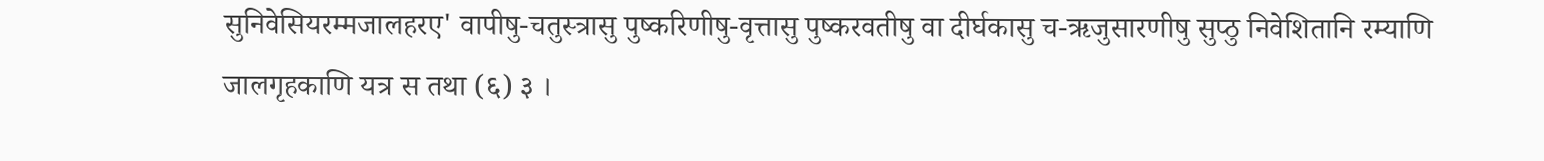सुनिवेसियरम्मजालहरए' वापीषु-चतुस्त्रासु पुष्करिणीषु-वृत्तासु पुष्करवतीषु वा दीर्घकासु च-ऋजुसारणीषु सुप्ठु निवेशितानि रम्याणि जालगृहकाणि यत्र स तथा (६) ३ ।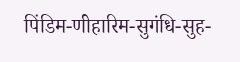पिंडिम-णीहारिम-सुगंधि-सुह-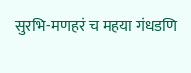सुरभि-मणहरं च महया गंधडणि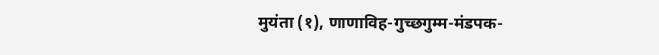मुयंता (१), णाणाविह-गुच्छगुम्म-मंडपक-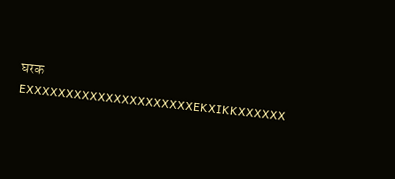घरक
EXXXXXXXXXXXXXXXXXXXXXEKXIKKXXXXXX